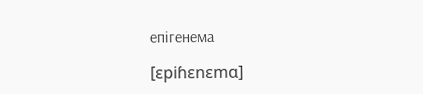епігенема

[ɛpiɦɛnɛmɑ]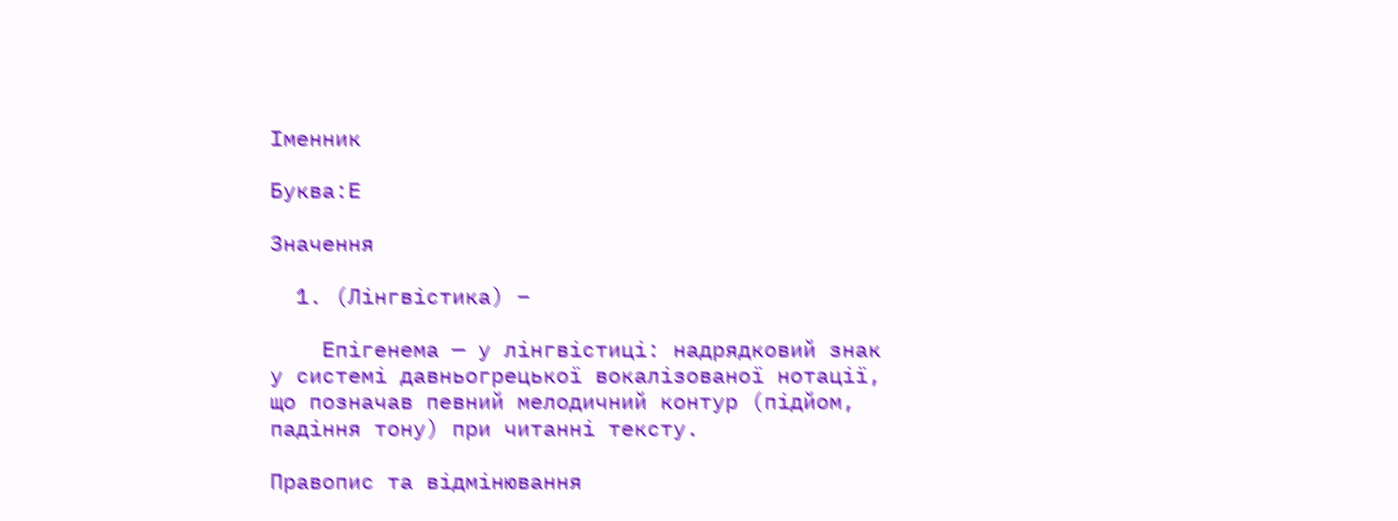Іменник

Буква:Е

Значення

  1. (Лінгвістика) –

    Епігенема — у лінгвістиці: надрядковий знак у системі давньогрецької вокалізованої нотації, що позначав певний мелодичний контур (підйом, падіння тону) при читанні тексту.

Правопис та відмінювання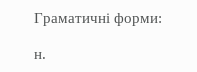Граматичні форми:

н.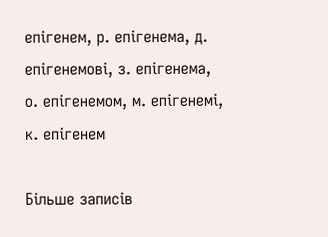епігенем, р. епігенема, д. епігенемові, з. епігенема, о. епігенемом, м. епігенемі, к. епігенем

Більше записів